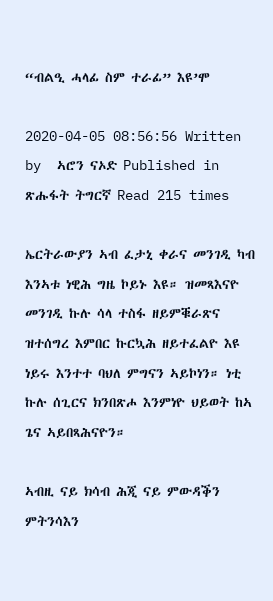“ብልዒ ሓላፊ ስም ተራፊ” እዩ’ሞ

2020-04-05 08:56:56 Written by  ኣሮን ናኦድ Published in ጽሑፋት ትግርኛ Read 215 times

ኤርትራውያን ኣብ ፈታኒ ቀራና መንገዲ ካብ እንኣቱ ነዊሕ ግዜ ኮይኑ እዩ። ዝመጻእናዮ መንገዲ ኩሉ ሳላ ተስፋ ዘይምቑራጽና ዝተሰግረ እምበር ኩርኳሕ ዘይተፈልዮ እዩ ነይሩ እንተተ ባህለ ምግናን ኣይኮነን። ነቲ ኩሉ ሰጊርና ክንበጽሖ እንምነዮ ህይወት ከኣ ጌና ኣይበጻሕናዮን።

ኣብዚ ናይ ክሳብ ሕጂ ናይ ምውዳቕን ምትንሳእን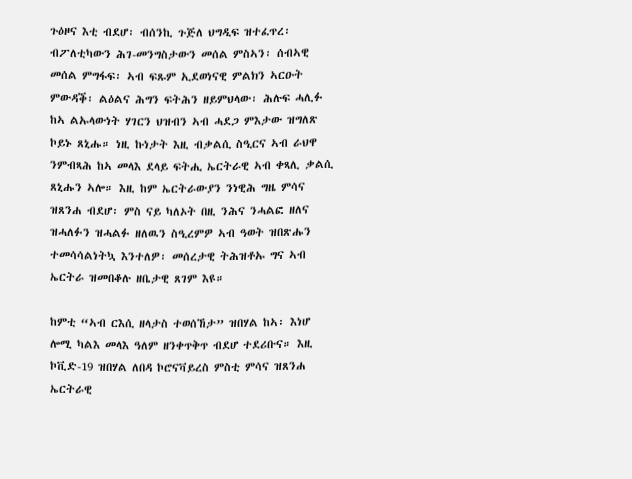ጉዕዞና እቲ ብደሆ፡ ብሰንኪ ጉጅለ ህግዲፍ ዝተፈጥረ፡ ብፖለቲካውን ሕገ-መንግስታውን መሰል ምስኣን፡ ሰብኣዊ መሰል ምግፋፍ፡ ኣብ ፍጹም ኢደወነናዊ ምልክን ኣርዑት ምውዳቕ፡ ልዕልና ሕግን ፍትሕን ዘይምህላው፡ ሕሉፍ ሓሊፉ ከኣ ልኡላውነት ሃገርን ህዝብን ኣብ ሓደጋ ምእታው ዝግለጽ ኮይኑ ጸኒሑ። ነዚ ኩነታት እዚ ብቃልሲ ስዒርና ኣብ ራህዋ ንምብጻሕ ከኣ መላእ ደላይ ፍትሒ ኤርትራዊ ኣብ ቀጻሊ ቃልሲ ጸኒሑን ኣሎ። እዚ ከም ኤርትራውያን ንነዊሕ ግዜ ምሳና ዝጸንሐ ብደሆ፡ ምስ ናይ ካለኦት በዚ ንሕና ንሓልፎ ዘለና ዝሓለፉን ዝሓልፉ ዘለዉን ስዒረምዎ ኣብ ዓወት ዝበጽሑን ተመሳሳልነትኳ እንተለዎ፡ መሰረታዊ ትሕዝቶኡ ግና ኣብ ኤርትራ ዝመበቆሉ ዘቤታዊ ጸገም እዩ።

ከምቲ “ኣብ ርእሲ ዘላታስ ተወሰኸታ” ዝበሃል ከኣ፡ እነሆ ሎሚ ካልእ መላእ ዓለም ዘንቀጥቅጥ ብደሆ ተደሪቡና። እዚ ኮቪድ-19 ዝበሃል ለበዳ ኮሮናቫይረስ ምስቲ ምሳና ዝጸንሐ ኤርትራዊ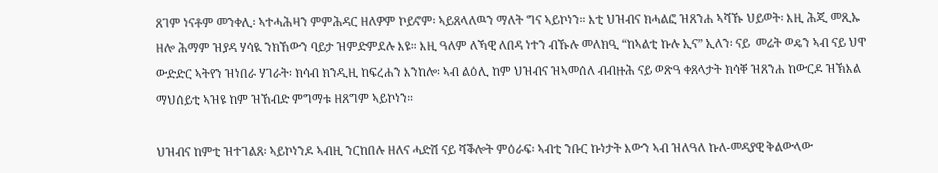ጸገም ነናቶም መንቀሊ፡ ኣተሓሕዛን ምምሕዳር ዘለዎም ኮይኖም፡ ኣይጸላለዉን ማለት ግና ኣይኮነን። እቲ ህዝብና ክሓልፎ ዝጸንሐ ኣሻኹ ህይወት፡ እዚ ሕጂ መጺኡ ዘሎ ሕማም ዝያዳ ሃሳዪ ንክኸውን ባይታ ዝምድምደሉ እዩ። እዚ ዓለም ለኻዊ ለበዳ ነተን ብኹሉ መለክዒ “ከኣልቲ ኩሉ ኢና” ኢለን፡ ናይ  መሬት ወዴን ኣብ ናይ ህዋ ውድድር ኣትየን ዝነበራ ሃገራት፡ ክሳብ ክንዲዚ ከፍረሐን እንከሎ፡ ኣብ ልዕሊ ከም ህዝብና ዝኣመሰለ ብብዙሕ ናይ ወጽዓ ቀጸላታት ክሳቐ ዝጸንሐ ከውርዶ ዝኽእል ማህሰይቲ ኣዝዩ ከም ዝኸብድ ምግማቱ ዘጸግም ኣይኮነን።

ህዝብና ከምቲ ዝተገልጸ፡ ኣይኮነንዶ ኣብዚ ንርከበሉ ዘለና ሓድሽ ናይ ሻቕሎት ምዕራፍ፡ ኣብቲ ንቡር ኩነታት እውን ኣብ ዝለዓለ ኩለ-መዳያዊ ቅልውላው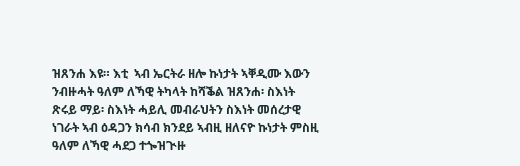ዝጸንሐ እዩ። እቲ  ኣብ ኤርትራ ዘሎ ኩነታት ኣቐዲሙ እውን ንብዙሓት ዓለም ለኻዊ ትካላት ከሻቕል ዝጸንሐ፡ ስእነት ጽሩይ ማይ፡ ስእነት ሓይሊ መብራህትን ስእነት መሰረታዊ ነገራት ኣብ ዕዳጋን ክሳብ ክንደይ ኣብዚ ዘለናዮ ኩነታት ምስዚ ዓለም ለኻዊ ሓደጋ ተጐዝጒዙ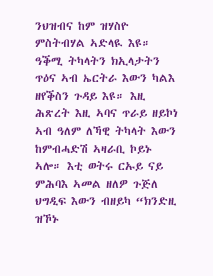ንህዝብና ከም ዝሃስዮ ምስትብሃል ኣድላዪ እዩ። ዓቕሚ ትካላትን ክኢላታትን ጥዕና ኣብ ኤርትራ እውን ካልእ ዘየቕስን ጉዳይ እዩ። እዚ ሕጽረት እዚ ኣባና ጥራይ ዘይኮነ ኣብ ዓለም ለኻዊ ትካላት እውን ከምብሓድሽ ኣዛራቢ ኮይኑ ኣሎ። እቲ ወትሩ ርኡይ ናይ ምሕባእ ኣመል ዘለዎ ጉጅለ ህግዲፍ እውን ብዘይካ “ክንድዚ ዝኾኑ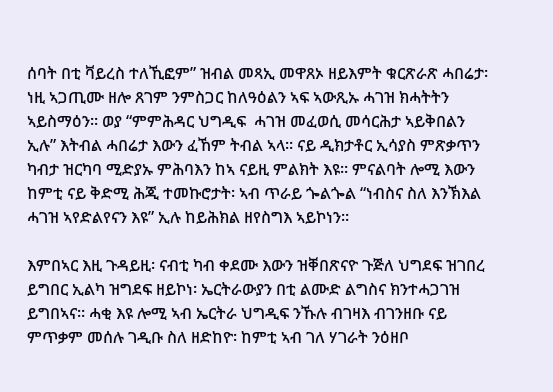ሰባት በቲ ቫይረስ ተለኺፎም” ዝብል መጻኢ መዋጸኦ ዘይእምት ቁርጽራጽ ሓበሬታ፡ ነዚ ኣጋጢሙ ዘሎ ጸገም ንምስጋር ከለዓዕልን ኣፍ ኣውጺኡ ሓገዝ ክሓትትን ኣይስማዕን። ወያ “ምምሕዳር ህግዲፍ  ሓገዝ መፈወሲ መሳርሕታ ኣይቅበልን ኢሉ” እትብል ሓበሬታ እውን ፈኸም ትብል ኣላ። ናይ ዲክታቶር ኢሳያስ ምጽቃጥን ካብታ ዝርካባ ሚድያኡ ምሕባእን ከኣ ናይዚ ምልክት እዩ። ምናልባት ሎሚ እውን ከምቲ ናይ ቅድሚ ሕጂ ተመኩሮታት፡ ኣብ ጥራይ ጐልጐል “ነብስና ስለ እንኽእል ሓገዝ ኣየድልየናን እዩ” ኢሉ ከይሕክል ዘየስግእ ኣይኮነን።

እምበኣር እዚ ጉዳይዚ፡ ናብቲ ካብ ቀደሙ እውን ዝቐበጽናዮ ጉጅለ ህግደፍ ዝገበረ ይግበር ኢልካ ዝግደፍ ዘይኮነ፡ ኤርትራውያን በቲ ልሙድ ልግስና ክንተሓጋገዝ ይግበኣና። ሓቂ እዩ ሎሚ ኣብ ኤርትራ ህግዲፍ ንኹሉ ብገዛእ ብገንዘቡ ናይ ምጥቃም መሰሉ ገዲቡ ስለ ዘድከዮ፡ ከምቲ ኣብ ገለ ሃገራት ንዕዘቦ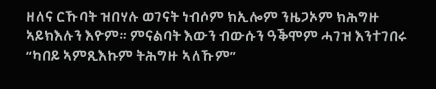ዘለና ርኹባት ዝበሃሉ ወገናት ነብሶም ክኢሎም ንዜጋኦም ክሕግዙ ኣይክእሉን እዮም። ምናልባት እውን ብውሱን ዓቕሞም ሓገዝ እንተገበሩ “ካበይ ኣምጺእኩም ትሕግዙ ኣለኹም”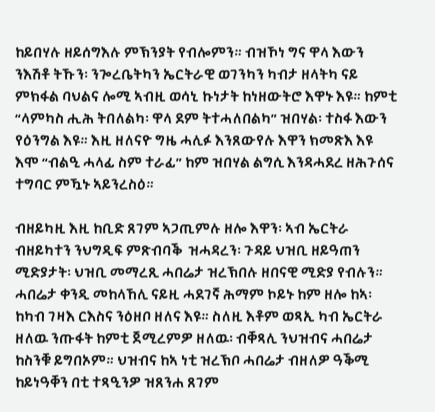ከይበሃሉ ዘይሰግእሉ ምኽንያት የብሎምን። ብዝኾነ ግና ዋላ እውን ንእሽቶ ትኹን፡ ንጐረቤትካን ኤርትራዊ ወገንካን ካብታ ዘላትካ ናይ ምክፋል ባህልና ሎሚ ኣብዚ ወሳኒ ኩነታት ከነዘውትሮ እዋኑ እዩ። ከምቲ “ላምካስ ሒሕ ትበለልካ፡ ዋላ ደም ትተሓለበልካ” ዝበሃል፡ ተስፋ እውን የዕንግል እዩ። እዚ ዘለናዮ ግዜ ሓሊፉ እንጸውየሉ እዋን ክመጽእ እዩ እሞ “ብልዒ ሓላፊ ስም ተራፊ” ከም ዝበሃል ልግሲ እንዳሓደረ ዘሕጉሰና ተግባር ምዃኑ ኣይንረስዕ።

ብዘይካዚ እዚ ከቢድ ጸገም ኣጋጢምሉ ዘሎ እዋን፡ ኣብ ኤርትራ ብዘይካተን ንህግዲፍ ምጽብባቕ  ዝሓዳረን፡ ጉዳይ ህዝቢ ዘይዓጠን ሚድያታት፡ ህዝቢ መማረጺ ሓበሬታ ዝረኽበሉ ዘበናዊ ሚድያ የብሉን። ሓበሬታ ቀንዲ መከላኸሊ ናይዚ ሓደገኛ ሕማም ኮይኑ ከም ዘሎ ከኣ፡ ከካብ ገዛእ ርእስና ንዕዘቦ ዘለና እዩ። ስለዚ እቶም ወጻኢ ካብ ኤርትራ ዘለዉ ንጡፋት ከምቲ ጀሚረምዎ ዘለዉ፡ ብቐጻሊ ንህዝብና ሓበሬታ ከስንቑ ይግበኦም። ህዝብና ከኣ ነቲ ዝረኽቦ ሓበሬታ ብዘለዎ ዓቕሚ ከይነዓቐን በቲ ተጻዒንዎ ዝጸንሐ ጸገም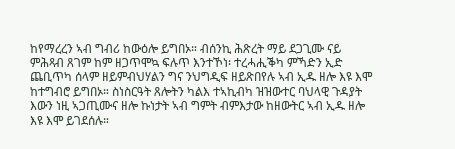ከየማረረን ኣብ ግብሪ ከውዕሎ ይግበኦ። ብሰንኪ ሕጽረት ማይ ደጋጊሙ ናይ ምሕጻብ ጸገም ከም ዘጋጥሞኳ ፍሉጥ እንተኾነ፡ ተረሓሒቕካ ምኻድን ኢድ ጨቢጥካ ሰላም ዘይምብህሃልን ግና ንህግዲፍ ዘይጽበየሉ ኣብ ኢዱ ዘሎ እዩ እሞ ከተግብሮ ይግበኦ። ስነስርዓት ጸሎትን ካልእ ተኣኪብካ ዝዝውተር ባህላዊ ጉዳያት እውን ነዚ ኣጋጢሙና ዘሎ ኩነታት ኣብ ግምት ብምእታው ከዘውትር ኣብ ኢዱ ዘሎ እዩ እሞ ይገደሰሉ።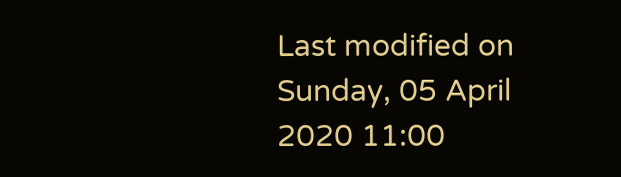Last modified on Sunday, 05 April 2020 11:00